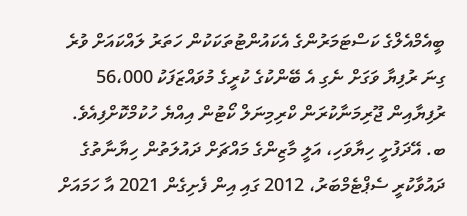ބީއެމްއެލްގެ ކަސްޓަމަރުންގެ އެކައުންޓުތަކަކުން ހަތަރު ލައްކައަށް ވުރެ ގިނަ ރުފިޔާ ވަގަށް ނެގި އެ ބޭންކުގެ ކުރީގެ މުވައްޒަފަކު 56،000 ރުފިޔާއިން ޖޫރިމަނާކުރަން ކްރިމިނަލް ކޯޓުން އިއްޔެ ހުކުމްކޮށްފިއެވެ.
ބ. އޭދަފުށީ ހިޔާވަހި، އަލީ މާޒިންގެ މައްޗަށް ދައުލަތުން ހިޔާނާތުގެ ދައުވާކުރީ ސެޕްޓެމްބަރު، 2012 ގައި އިން ފެށިގެން 2021 އާ ހަމައަށް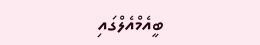ބީއެމްއެލްގައި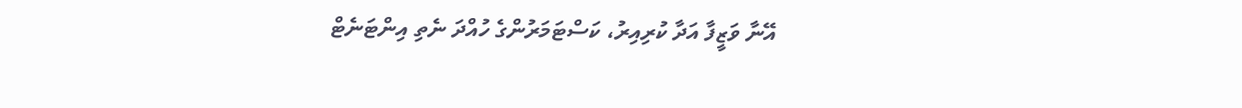އޭނާ ވަޒީފާ އަދާ ކުރިއިރު، ކަސްޓަމަރުންގެ ހުއްދަ ނެތި އިންޓަނެޓް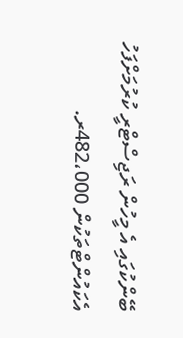ބޭންކުގައި އެ މީހުން ރަޖިސްޓްރީ ކުރުމަށްފަހު އެކައުންޓްތަކުން 482،000ރ.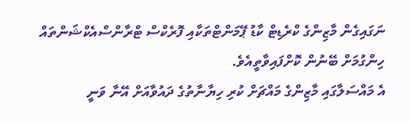ނަގައިގެން މާޒިންގެ ކްރެޑިޓް ކާޑު ޕޭމަންޓްތަކާއި ފޮރެކްސް ޓްރާންސްއެކްޝަންތައް ހިންގުމަށް ބޭނުން ކޮށްފައިވާތީއެވެ.
އެ މައްސަލާގައި މާޒިންގެ މައްޗަށް ކުރި ހިޔާނާތުގެ ދައުވާއަށް އޭނާ ވަނީ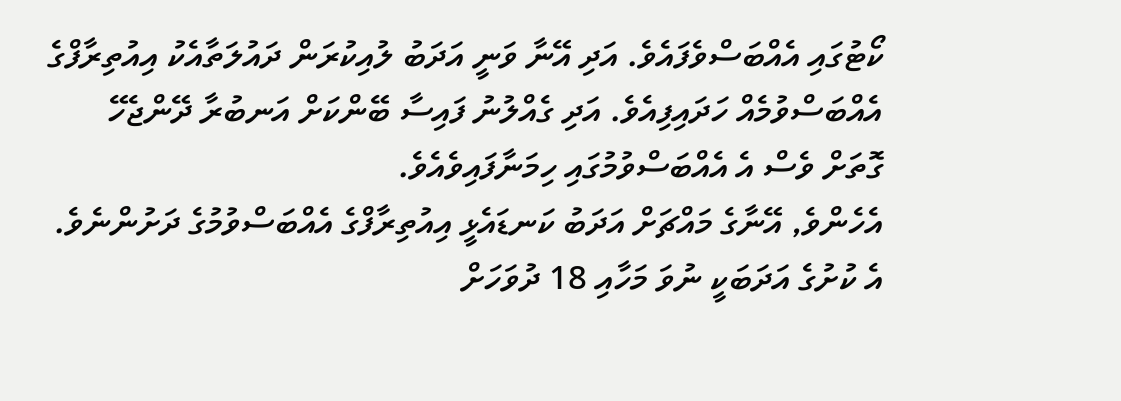ކޯޓުގައި އެއްބަސްވެފައެވެ. އަދި އޭނާ ވަނީ އަދަބު ލުއިކުރަން ދައުލަތާއެކު އިއުތިރާފްގެ އެއްބަސްވުމެއް ހަދައިފިއެވެ. އަދި ގެއްލުނު ފައިސާ ބޭންކަށް އަނބުރާ ދޭންޖެހޭ ގޮތަށް ވެސް އެ އެއްބަސްވުމުގައި ހިމަނާފައިވެއެވެ.
އެހެންވެ, އޭނާގެ މައްޗަށް އަދަބު ކަނޑައެޅީ އިއުތިރާފްގެ އެއްބަސްވުމުގެ ދަށުންނެވެ. އެ ކުށުގެ އަދަބަކީ ނުވަ މަހާއި 18 ދުވަހަށް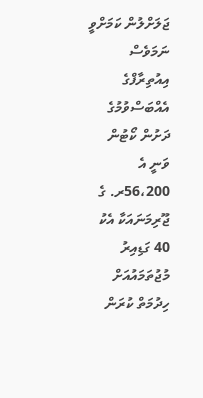ޖަލަށްލުން ކަމަށްވީ ނަމަވެސް އިއުތިރާފްގެ އެއްބަސްވުމުގެ ދަށުން ކޯޓުން ވަނީ އެ 56،200ރ. ގެ ޖޫރިމަނައަކާ އެކު 40 ގަޑިއިރު މުޖުތަމައުއަށް ހިދުމަތް ކުރަން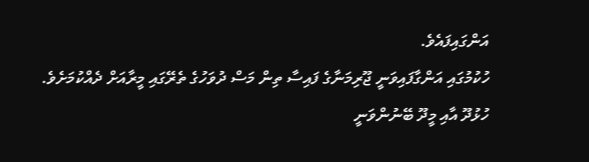އަންގައިފައެވެ.
ހުކުމުގައި އަންގާފައިވަނީ ޖޫރިމަނާގެ ފައިސާ ތިން މަސް ދުވަހުގެ ތެރޭގައި މީރާއަށް ދެއްކުމަށެވެ.
ހުޅުދޫ އާއި މީދޫ ބޭނުންވަނީ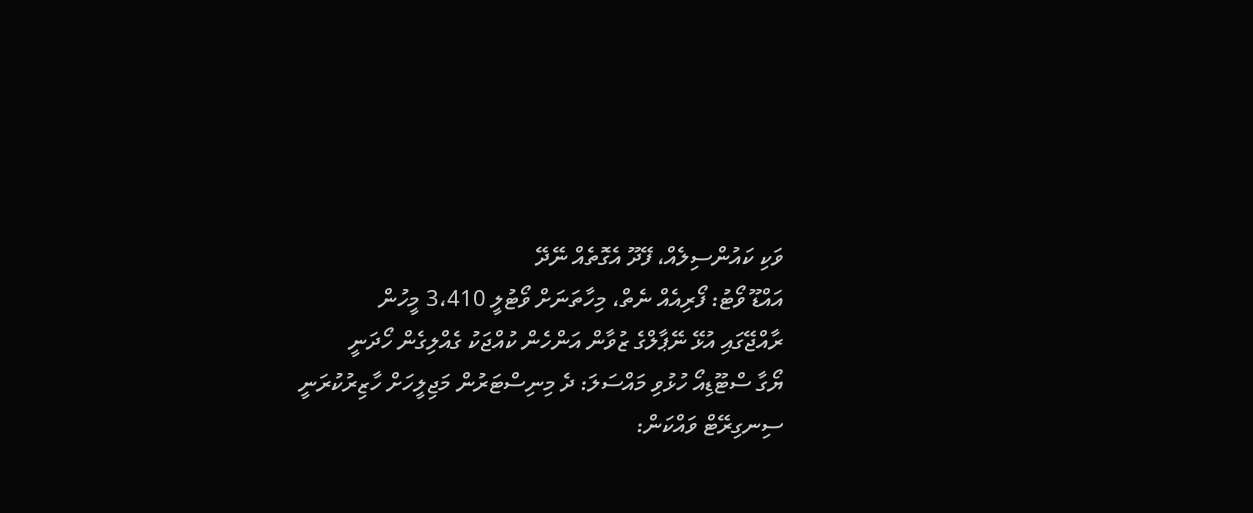ވަކި ކައުންސިލެއް، ފޭދޫ އެގޮތެއް ނޭދޭ
އައްޑޫ ވޯޓު: ފޯރިއެއް ނެތް، މިހާތަނަށް ވޯޓުލީ 3،410 މީހުން
ރާއްޖޭގައި އުޅޭ ނޭޕާލްގެ ޒުވާން އަންހެން ކުއްޖަކު ގެއްލިގެން ހޯދަނީ
ޔޯގާ ސްޓޫޑިއޯ ހުޅުވި މައްސަލަ: ދެ މިނިސްޓަރުން މަޖިލީހަށް ހާޒިރުކުރަނީ
ސިނގިރޭޓް ވައްކަން: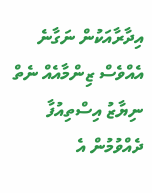އިދާރާއަކުން ނަގާނެ އެއްވެސް ޒިންމާއެއް ނެތް
ނިޔާޒު އިސްތިއުފާ ދެއްވުމުން އެ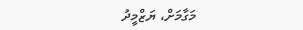މަގާމަށް، ޔަޒްމީދު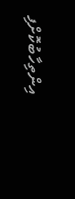އިންތިހާބުކޮށްފި